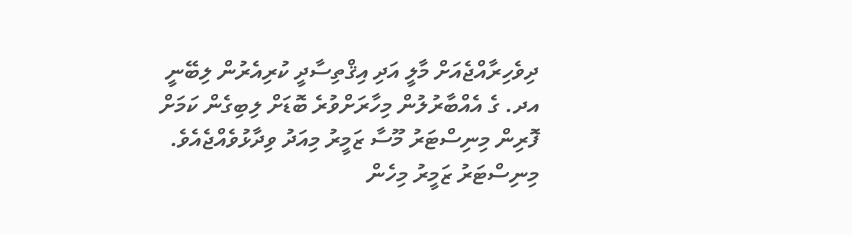ދިވެހިރާއްޖެއަށް މާލީ އަދި އިޤްތިސާދީ ކުރިއެރުން ލިބޭނީ އދ. ގެ އެއްބާރުލުން މިހާރަށްވުރެ ބޮޑަށް ލިބިގެން ކަމަށް ފޮރިން މިނިސްޓަރު މޫސާ ޒަމީރު މިއަދު ވިދާޅުވެއްޖެއެވެ.
މިނިސްޓަރު ޒަމީރު މިހެން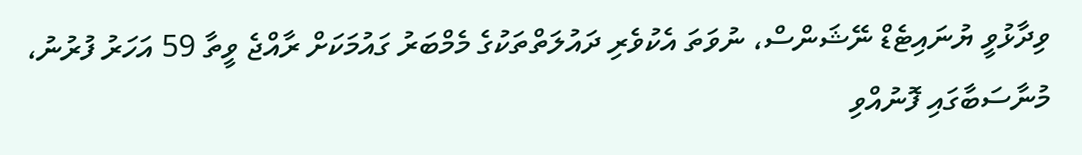ވިދާޅުވީ ޔުނައިޓެޑް ނޭޝަންސް، ނުވަތަ އެކުވެރި ދައުލަތްތަކުގެ މެމްބަރު ގައުމަކަށް ރާއްޖެ ވީތާ 59 އަހަރު ފުރުނު، މުނާސަބާގައި ފޮނުއްވި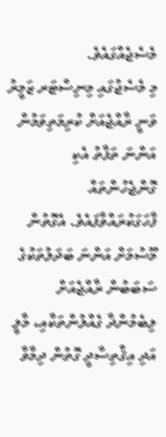މެސެޖެއްގައެވެ.
މި މެސެޖުގައި މިނިސްޓަރ ޒަމީރު ވަނީ ރާއްޖެއަށް ކުރިމަތިވަމުން އަންނަ ތަފާތު އެކި ގޮންޖެހުންތައް ފާހަގަކުރައްވާފައެވެ. އެގޮތުން މޫސުމަށް އަންނަ ބަދަލުތަކުގެ ސަބަބުން ރާއްޖެއަށް ލިބެމުންދާ ގެއްލުންތަކާއި، މާލީ އަދި އިޤްތިސާދީ ގޮތުން ދިމާވާ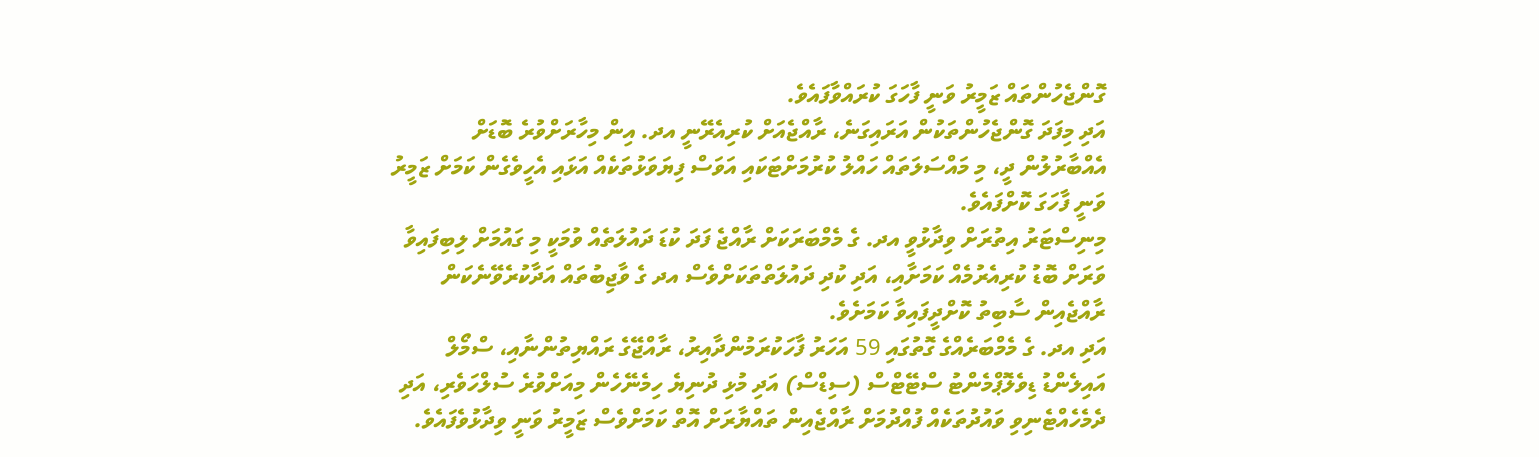ގޮންޖެހުންތައް ޒަމީރު ވަނީ ފާހަގަ ކުރައްވާފައެވެ.
އަދި މިފަދަ ގޮންޖެހުންތަކުން އަރައިގަނެ، ރާއްޖެއަށް ކުރިއެރޭނީ އދ. އިން މިހާރަށްވުރެ ބޮޑަށް އެއްބާރުލުން ދީ، މި މައްސަލަތައް ހައްލު ކުރުމަށްޓަކައި އަވަސް ފިޔަވަޅުތަކެއް އަޅައި އެހީވެގެން ކަމަށް ޒަމީރު ވަނީ ފާހަގަ ކޮށްފައެވެ.
މިނިސްޓަރު އިތުރަށް ވިދާޅުވީ އދ. ގެ މެމްބަރަކަށް ރާއްޖެ ފަދަ ކުޑަ ދައުލަތެއް ވުމަކީ މި ގައުމަށް ލިބިފައިވާ ވަރަށް ބޮޑު ކުރިއެރުމެއް ކަމަށާއި، އަދި ކުދި ދައުލަތްތަކަށްވެސް އދ ގެ ވާޖިބުތައް އަދާކުރެވޭނެކަން ރާއްޖެއިން ސާބިތު ކޮށްދީފައިވާ ކަމަށެވެ.
އަދި އދ. ގެ މެމްބަރެއްގެ ގޮތުގައި 59 އަހަރު ފާހަކުރަމުންދާއިރު، ރާއްޖޭގެ ރައްޔިތުންނާއި، ސްމޯލް އައިލެންޑު ޑިވެލޮޕްމެންޓު ސްޓޭޓްސް (ސިޑްސް) އަދި މުޅި ދުނިޔެ ހިމެނޭހެން މިއަށްވުރެ ސުލްހަވެރި، އަދި ދެމެހެއްޓެނިވި ވައުދުތަކެއް ފުއްދުމަށް ރާއްޖެއިން ތައްޔާރަށް އޮތް ކަމަށްވެސް ޒަމީރު ވަނީ ވިދާޅުވެފައެވެ.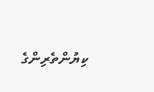ކިޔުންތެރިންގެ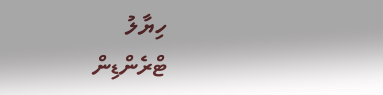ހިޔާލު
ޓްރެންޑިން